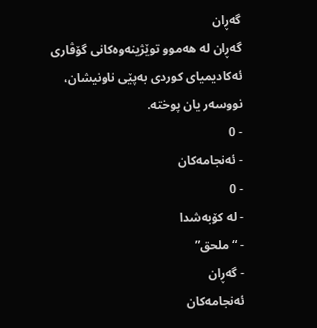گەڕان
گەڕان لە هەموو توێژینەوەکانی گۆڤاری ئەکادیمیای کوردی بەپێی ناونیشان، نووسەر یان پوختە.
- 0
- ئەنجامەکان
- 0
- لە کۆبەشدا
- “ملحق”
- گەڕان
ئەنجامەکان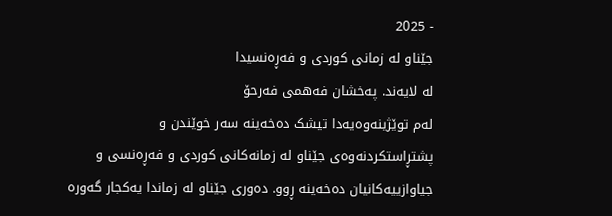- 2025
جێناو لە زمانی کوردی و فەڕەنسیدا
لە لایەند. پەخشان فەهمی فەرحۆ
لەم توێژینەوەیەدا تیشک دەخەینە سەر خوێندن و پشتڕاستکردنەوەی جێناو لە زمانەکانی کوردی و فەڕەنسی و جیاوازییەکانیان دەخەینە ڕوو. دەوری جێناو لە زماندا یەکجار گەورە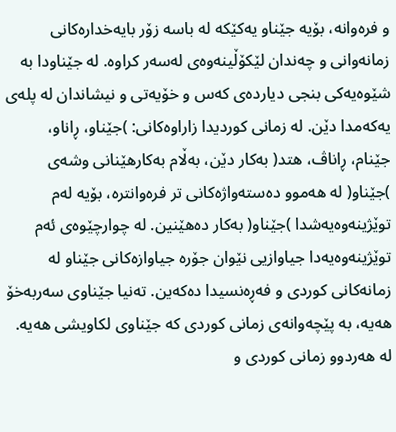و فرەوانە، بۆیە جێناو یەکێکە لە باسە زۆر بایەخدارەکانی زمانەوانی و چەندان لێکۆڵینەوەی لەسەر کراوە. لە جێناودا بە شێوەیەکی بنجی دیاردەی کەس و خۆیەتی و نیشاندان لە پلەی یەکەمدا دێن. لە زمانی کوردیدا زاراوەکانی: )جێناو، ڕاناو، جێنام، ڕاناڤ، هتد( بەکار دێن، بەڵام بەکارهێنانی وشەی )جێناو( لە هەموو دەستەواژەکانی تر فرەوانترە، بۆیە لەم توێژینەوەیەشدا )جێناو( بەکار دەهێنین. لە چوارچێوەی ئەم توێژینەوەیەدا جیاوازیی نێوان جۆرە جیاوازەکانی جێناو لە زمانەکانی کوردی و فەڕەنسیدا دەکەین. تەنیا جێناوی سەربەخۆ هەیه، بە پێچەوانەی زمانی کوردی کە جێناوی لکاویشی هەیە. لە هەردوو زمانی کوردی و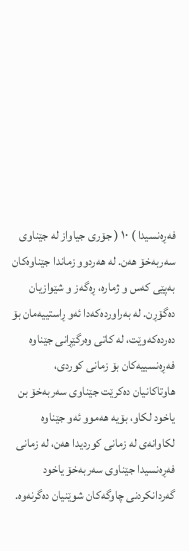فەڕەنسیدا ) ١٠ ( جۆری جیاواز لە جێناوی سەربەخۆ هەن. لە هەردوو زماندا جێناوەکان بەپێی کەس و ژمارە، ڕەگەز و شێوازیان دەگۆڕن. له بەراوردەکەدا ئەو ڕاستییەمان بۆ دەردەکەوێت، لە کاتی وەرگێڕانی جێناوە فەڕەنسییەکان بۆ زمانی کوردی، هاوتاکانیان دەکرێت جێناوی سەربەخۆ بن یاخود لکاو، بۆیە هەموو ئەو جێناوە لکاوانەی لە زمانی کوردیدا هەن، لە زمانی فەڕەنسیدا جێناوی سەربەخۆ یاخود گەردانکردنی چاوگەکان شوێنیان دەگرنەوە.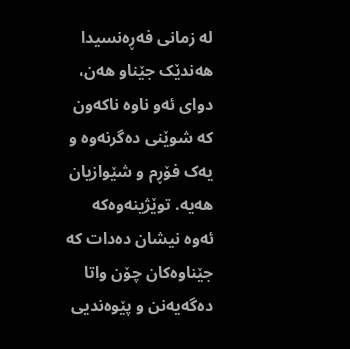لە زمانی فەڕەنسیدا هەندێک جێناو هەن، دوای ئەو ناوە ناکەون کە شوێنی دەگرنەوە و یەک فۆڕم و شێوازیان هەیە. توێژینەوەکە ئەوه نیشان دەدات کە جێناوەکان چۆن واتا دەگەیەنن و پێوەندیی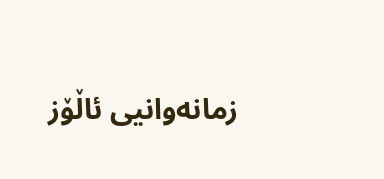زمانەوانیی ئاڵۆز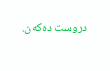دروست دەکەن.